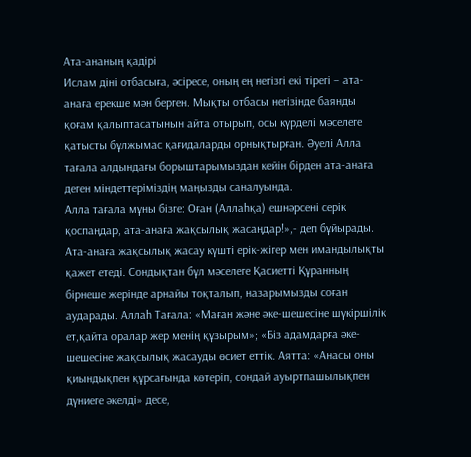Ата-ананың қадірі
Ислам діні отбасыға, әсіресе, оның ең негізгі екі тірегі – ата-анаға ерекше мән берген. Мықты отбасы негізінде баянды қоғам қалыптасатынын айта отырып, осы күрделі мәселеге қатысты бұлжымас қағидаларды орнықтырған. Әуелі Алла тағала алдындағы борыштарымыздан кейін бірден ата-анаға деген міндеттеріміздің маңызды саналуында.
Алла тағала мұны бізге: Оған (Аллаһқа) ешнәрсені серік қоспаңдар, ата-анаға жақсылық жасаңдар!»,- деп бұйырады. Ата-анаға жақсылық жасау күшті ерік-жігер мен имандылықты қажет етеді. Сондықтан бұл мәселеге Қасиетті Құранның бірнеше жерінде арнайы тоқталып, назарымызды соған аударады. Аллаһ Тағала: «Маған және әке-шешесіне шүкіршілік ет,қайта оралар жер менің құзырым»; «Біз адамдарға әке-шешесіне жақсылық жасауды өсиет еттік. Аятта: «Анасы оны қиындықпен құрсағында көтеріп, сондай ауыртпашылықпен дүниеге әкелді» десе,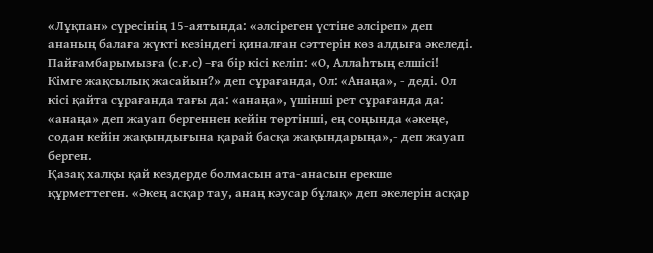«Лұқпан» сүресінің 15-аятында: «әлсіреген үстіне әлсіреп» деп ананың балаға жүкті кезіндегі қиналған сәттерін көз алдыға әкеледі.
Пайғамбарымызға (с.ғ.с) –ға бір кісі келіп: «О, Аллаһтың елшісі! Кімге жақсылық жасайын?» деп сұрағанда, Ол: «Анаңа», - деді. Ол кісі қайта сұрағанда тағы да: «анаңа», үшінші рет сұрағанда да: «анаңа» деп жауап бергеннен кейін төртінші, ең соңында «әкеңе, содан кейін жақындығына қарай басқа жақындарыңа»,- деп жауап берген.
Қазақ халқы қай кездерде болмасын ата-анасын ерекше құрметтеген. «Әкең асқар тау, анаң кәусар бұлақ» деп әкелерін асқар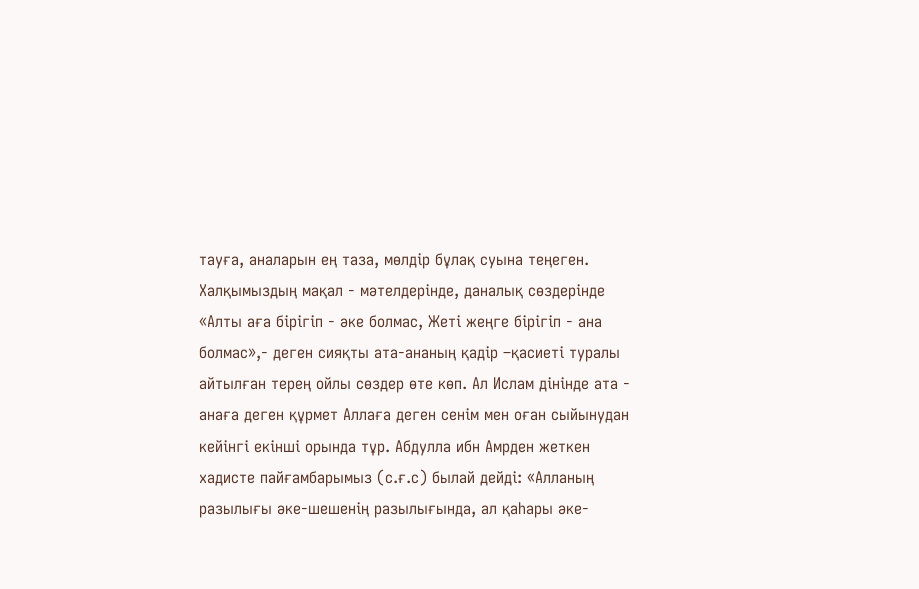тауға, аналарын ең таза, мөлдір бұлақ суына теңеген. Халқымыздың мақал - мәтелдерінде, даналық сөздерінде «Алты аға бірігіп - әке болмас, Жеті жеңге бірігіп - ана болмас»,- деген сияқты ата-ананың қадір –қасиеті туралы айтылған терең ойлы сөздер өте көп. Ал Ислам дінінде ата - анаға деген құрмет Аллаға деген сенім мен оған сыйынудан кейінгі екінші орында тұр. Абдулла ибн Амрден жеткен хадисте пайғамбарымыз (с.ғ.с) былай дейді: «Алланың разылығы әке-шешенің разылығында, ал қаһары әке-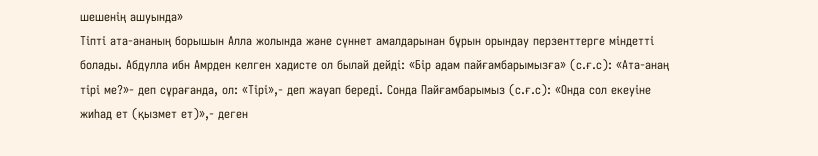шешенің ашуында»
Тіпті ата-ананың борышын Алла жолында және сүннет амалдарынан бұрын орындау перзенттерге міндетті болады. Абдулла ибн Амрден келген хадисте ол былай дейді: «Бір адам пайғамбарымызға» (с.ғ.с): «Ата-анаң тірі ме?»- деп сұрағанда, ол: «Тірі»,- деп жауап береді. Сонда Пайғамбарымыз (с.ғ.с): «Онда сол екеуіне жиһад ет (қызмет ет)»,- деген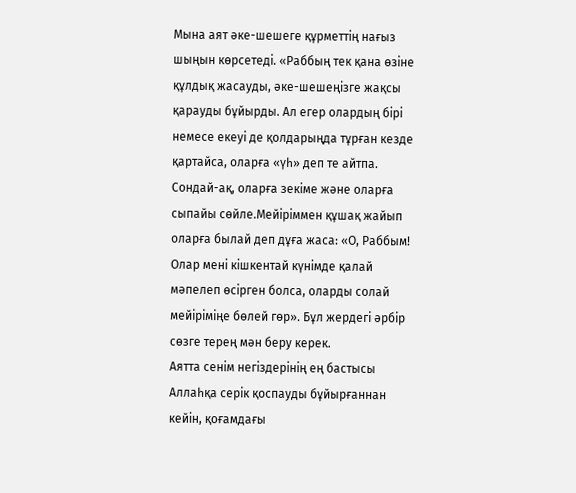Мына аят әке-шешеге құрметтің нағыз шыңын көрсетеді. «Раббың тек қана өзіне құлдық жасауды, әке-шешеңізге жақсы қарауды бұйырды. Ал егер олардың бірі немесе екеуі де қолдарыңда тұрған кезде қартайса, оларға «үһ» деп те айтпа. Сондай-ақ, оларға зекіме және оларға сыпайы сөйле.Мейіріммен құшақ жайып оларға былай деп дұға жаса: «О, Раббым! Олар мені кішкентай күнімде қалай мәпелеп өсірген болса, оларды солай мейіріміңе бөлей гөр». Бұл жердегі әрбір сөзге терең мән беру керек.
Аятта сенім негіздерінің ең бастысы Аллаһқа серік қоспауды бұйырғаннан кейін, қоғамдағы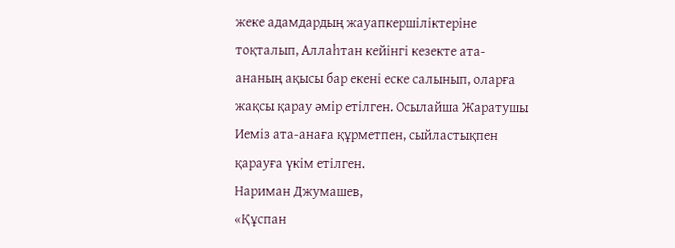жеке адамдардың жауапкершіліктеріне тоқталып, Аллаһтан кейінгі кезекте ата-ананың ақысы бар екені еске салынып, оларға жақсы қарау әмір етілген. Осылайша Жаратушы Иеміз ата-анаға құрметпен, сыйластықпен қарауға үкім етілген.
Нариман Джумашев,
«Құспан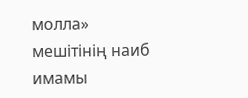молла» мешітінің наиб имамы